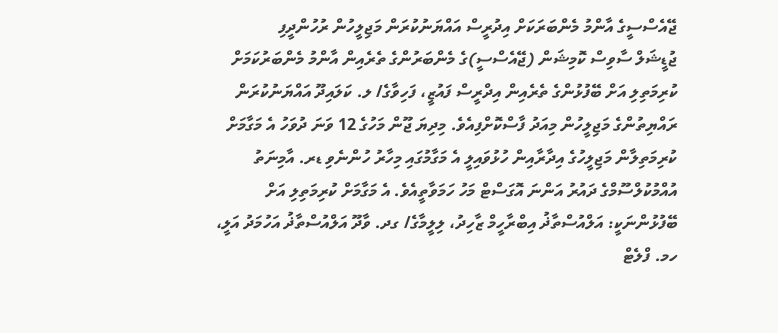ޖޭއެސްސީގެ އާންމު މެންބަރަކަށް އިދުރީސް އައްޔަނުކުރަން މަޖިލީހުން ރުހުންދީފި
ޖުޑީޝަލް ސާވިސް ކޮމިޝަން (ޖޭއެސްސީ)ގެ މެންބަރުންގެ ތެރެއިން އާންމު މެންބަރުކަމަށް ކުރިމަތިލި އަށް ބޭފުޅުންގެ ތެރެއިން އިދްރީސް ފައުޒީ، ފަހިވާގެ/ ލ. ކަލައިދޫ އައްޔަނުކުރަން ރައްޔިތުންގެ މަޖިލީހުން މިއަދު ފާސްކޮށްފިއެވެ. މިދިޔަ ޖޫން މަހުގެ 12 ވަނަ ދުވަހު އެ މަގާމަށް ކުރިމަތިލާން މަޖިލީހުގެ އިދާރާއިން ހުޅުވައިލީ އެ މަގާމުގައި މިހާރު ހުންނެވި ޑރ. އާމިނަތު އުއްމުކުލްސޫމްގެ ދައުރު އަންނަ އޮގަސްޓް މަހު ހަމަވާތީއެވެ. އެ މަގާމަށް ކުރިމަތިލި އަށް ބޭފުޅުންނަކީ: އަލްއުސްތާޛު އިބްރާހީމް ޒާހިދު، ލިލީމާގެ/ ގދ. ވާދޫ އަލްއުސްތާޛު އަހުމަދު އަލީ، ހމ. ފްލެޓް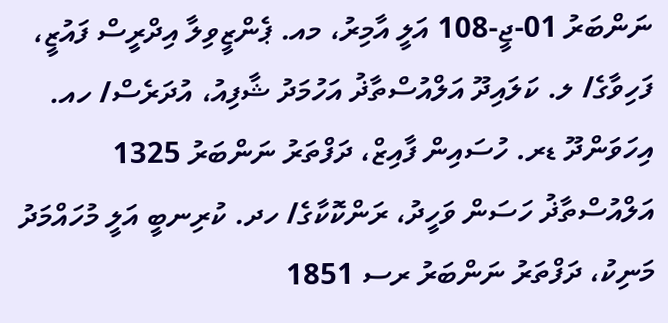ނަންބަރު 01-ޖީ-108 އަލީ އާމިރު، މއ. ޕެންޒީވިލާ އިދްރީސް ފައުޒީ، ފަހިވާގެ/ ލ. ކަލައިދޫ އަލްއުސްތާޛު އަހުމަދު ޝާފިއު، އުދަރެސް/ ހއ. އިހަވަންދޫ ޑރ. ހުސައިން ފާއިޒް، ދަފްތަރު ނަންބަރު 1325 އަލްއުސްތާޛު ހަސަން ވަހީދު، ރަންކޮކާގެ/ ހދ. ކުރިނބީ އަލީ މުހައްމަދު މަނިކު، ދަފްތަރު ނަންބަރު ރސ 1851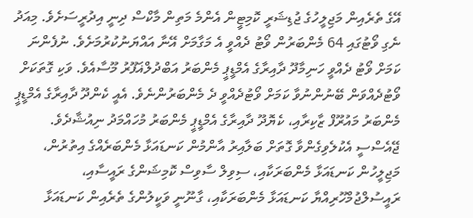އޭގެ ތެރެއިން މަޖިލީހުގެ ޖުޑިޝަރީ ކޮމިޓީން އެންމެ މަތިން މާކްސް ދިނީ އިދުރީސަށެވެ. މިއަދު ނެގި ވޯޓުގައި 64 މެންބަރުން ވޯޓު ދެއްވީ އެ މަގާމަށް އޭނާ އައްޔަނުކުރުމަށެވެ. ނުފެންނަ ކަމަށް ވޯޓު ދެއްވީ ހަނިމާދޫ ދާއިރާގެ އެމްޑީޕީ މެންބަރު އަބްދުލްޣަފޫރު މޫސާއެވެ. ވަކި ގޮތަކަށް ވޯޓުދެއްވަން ބޭނުންނުވާ ކަމަށް ވޯޓުދެއްވީ ދެ މެންބަރުންނެވެ. އެއީ ކެންދޫ ދާއިރާގެ އެމްޑީޕީ މެންބަރު މައުރޫފް ޒާކިރާއި، ކެޔޮދޫ ދާއިރާގެ އެމްޑީޕީ މެންބަރު މުހައްމަދު ނިއުޝާދެވެ. ޖޭއެސްސީ އެކުލެވިގެންވާ ގޮތަށް ބަލާއިރު އާންމުން ކަނޑައަޅާ މެންބަރެއްގެ އިތުރުން، މަޖިލީހުން ކަނޑައަޅާ މެންބަރަކާއި، ސިވިލް ސާވިސް ކޮމިޝަންގެ ރައީސާއި، ރައީސުލްޖުމްހޫރިއްޔާ ކަނޑައަޅާ މެންބަރަކާއި، ގާނޫނީ ވަކީލުންގެ ތެރެއިން ކަނޑައަޅާ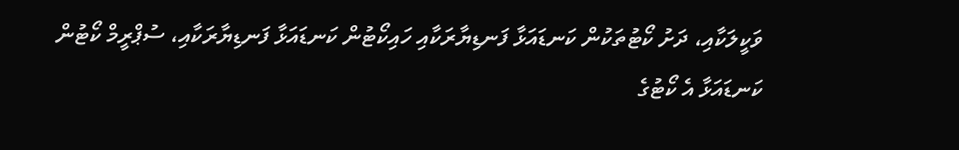ވަކީލަކާއި، ދަށު ކޯޓުތަކުން ކަނޑައަޅާ ފަނޑިޔާރަކާއި ހައިކޯޓުން ކަނޑައަޅާ ފަނޑިޔާރަކާއި، ސުޕްރީމް ކޯޓުން ކަނޑައަޅާ އެ ކޯޓުގެ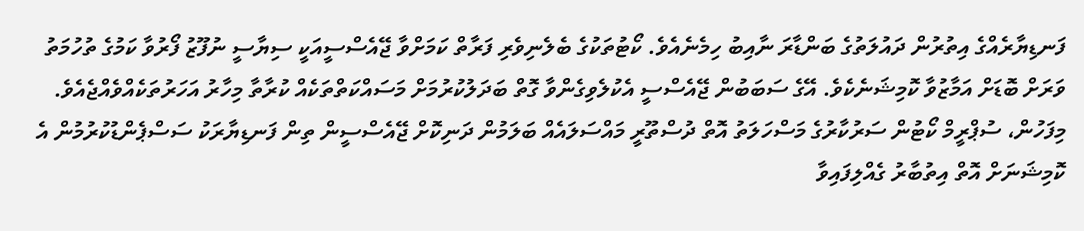ފަނޑިޔާރެއްގެ އިތުރުން ދައުލަތުގެ ބަންޑާރަ ނާއިބު ހިމެނެއެވެ. ކޯޓުތަކުގެ ބެލެނިވެރި ފަރާތް ކަމަށްވާ ޖޭއެސްސީއަކީ ސިޔާސީ ނުފޫޒު ފޯރުވާ ކަމުގެ ތުހުމަތު ވަރަށް ބޮޑަށް އަމާޒުވާ ކޮމިޝަނެކެވެ. އޭގެ ސަބަބުން ޖޭއެސްސީ އެކުލެވިގެންވާ ގޮތް ބަދަލުކުރުމަށް މަސައްކަތްތަކެއް ކުރާތާ މިހާރު އަހަރުތަކެއްވެއްޖެއެވެ. މިފަހުން، ސުޕްރީމް ކޯޓުން ސަރުކާރުގެ މަސްހަލަތު އޮތް ދުސްތޫރީ މައްސަލައެއް ބަލަމުން ދަނިކޮށް ޖޭއެސްސީން ތިން ފަނޑިޔާރަކު ސަސްޕެންޑުކުރުމުން އެ ކޮމިޝަނަށް އޮތް އިތުބާރު ގެއްލިފައިވާ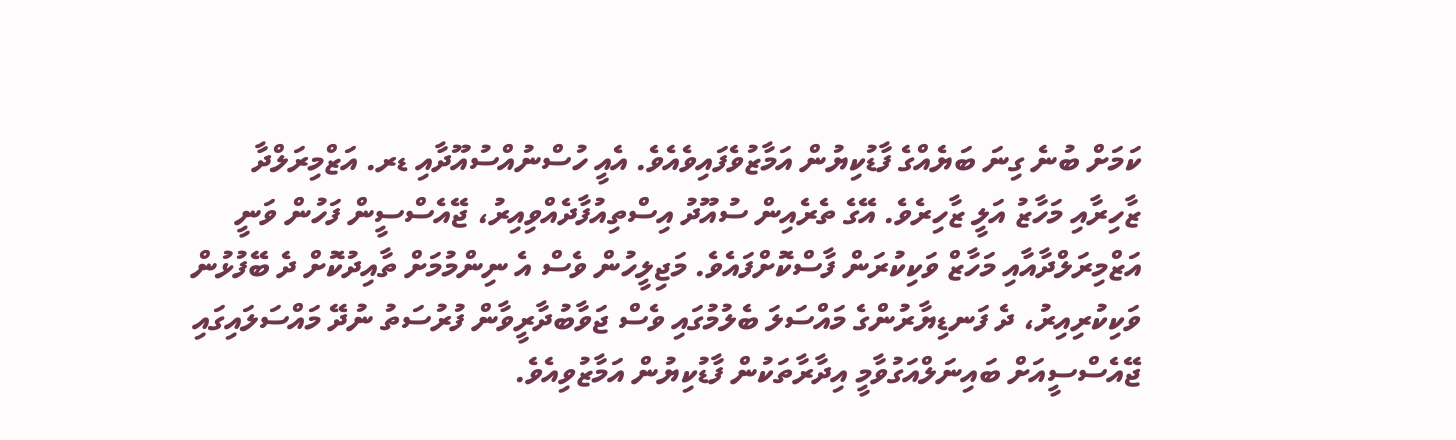ކަމަށް ބުނެ ގިނަ ބަޔެއްގެ ފާޑުކިޔުން އަމާޒުވެފައިވެއެވެ. އެއީ ހުސްނުއްސުއޫދާއި ޑރ. އަޒްމިރަލްދާ ޒާހިރާއި މަހާޒު އަލީ ޒާހިރެވެ. އޭގެ ތެރެއިން ސުއޫދު އިސްތިއުފާދެއްވިއިރު، ޖޭއެސްސީން ފަހުން ވަނީ އަޒްމިރަލްދާއާއި މަހާޒް ވަކިކުރަން ފާސްކޮށްފައެވެ. މަޖިލީހުން ވެސް އެ ނިންމުމަށް ތާއިދުކޮށް ދެ ބޭފުޅުން ވަކިކުރިއިރު، ދެ ފަނޑިޔާރުންގެ މައްސަލަ ބެލުމުގައި ވެސް ޖަވާބުދާރީވާން ފުރުސަތު ނުދޭ މައްސަލައިގައި ޖޭއެސްސީއަށް ބައިނަލްއަގުވާމީ އިދާރާތަކުން ފާޑުކިޔުން އަމާޒުވިއެވެ.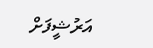އަރުޝީފަށް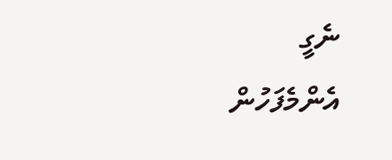ނެގީ
އެންމެފަހުން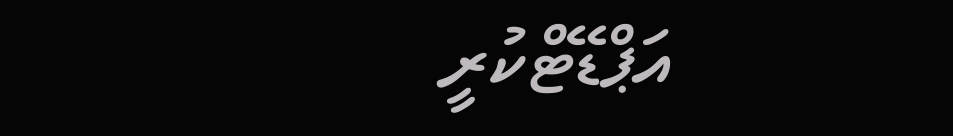އަޕްޑޭޓްކުރީ